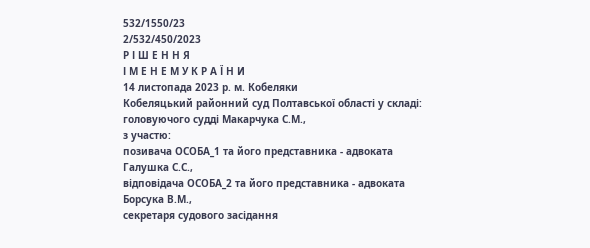532/1550/23
2/532/450/2023
Р І Ш Е Н Н Я
І М Е Н Е М У К Р А Ї Н И
14 листопада 2023 р. м. Кобеляки
Кобеляцький районний суд Полтавської області у складі:
головуючого судді Макарчука С.М.,
з участю:
позивача ОСОБА_1 та його представника - адвоката Галушка С.С.,
відповідача ОСОБА_2 та його представника - адвоката Борсука В.М.,
секретаря судового засідання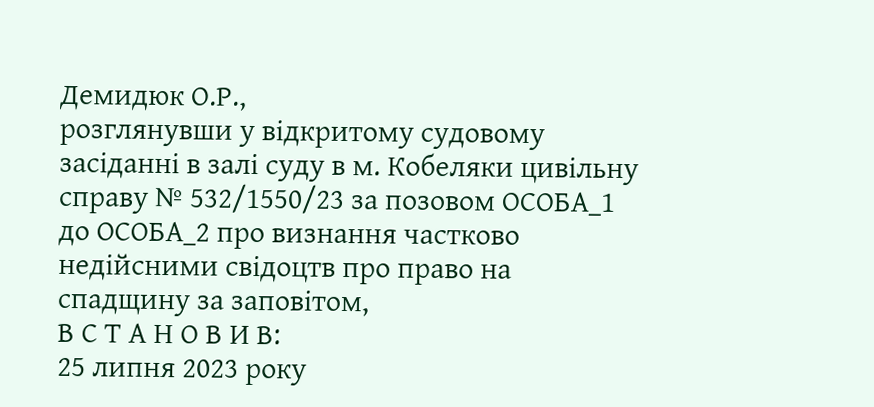Демидюк О.Р.,
розглянувши у відкритому судовому засіданні в залі суду в м. Кобеляки цивільну справу № 532/1550/23 за позовом ОСОБА_1 до ОСОБА_2 про визнання частково недійсними свідоцтв про право на спадщину за заповітом,
В С Т А Н О В И В:
25 липня 2023 року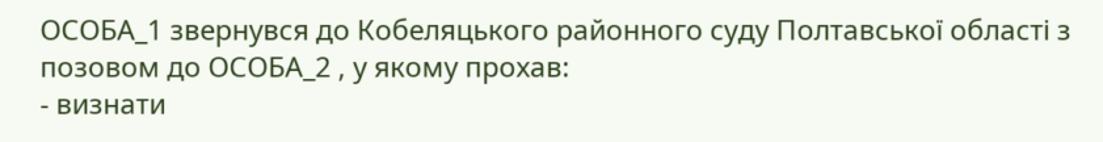ОСОБА_1 звернувся до Кобеляцького районного суду Полтавської області з позовом до ОСОБА_2 , у якому прохав:
- визнати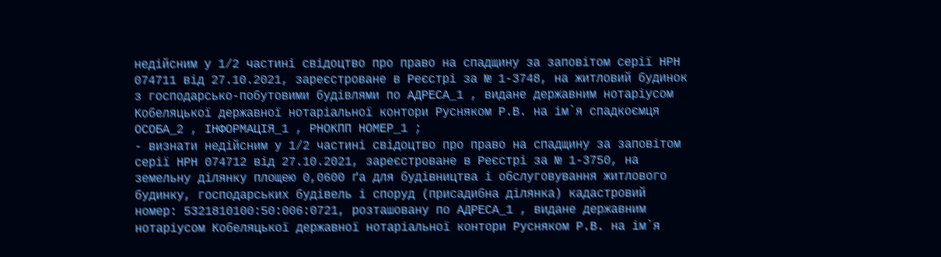недійсним у 1/2 частині свідоцтво про право на спадщину за заповітом серії НРН 074711 від 27.10.2021, зареєстроване в Реєстрі за № 1-3748, на житловий будинок з господарсько-побутовими будівлями по АДРЕСА_1 , видане державним нотаріусом Кобеляцької державної нотаріальної контори Русняком Р.В. на ім`я спадкоємця ОСОБА_2 , ІНФОРМАЦІЯ_1 , РНОКПП НОМЕР_1 ;
- визнати недійсним у 1/2 частині свідоцтво про право на спадщину за заповітом серії НРН 074712 від 27.10.2021, зареєстроване в Реєстрі за № 1-3750, на земельну ділянку площею 0,0600 ґа для будівництва і обслуговування житлового будинку, господарських будівель і споруд (присадибна ділянка) кадастровий номер: 5321810100:50:006:0721, розташовану по АДРЕСА_1 , видане державним нотаріусом Кобеляцької державної нотаріальної контори Русняком Р.В. на ім`я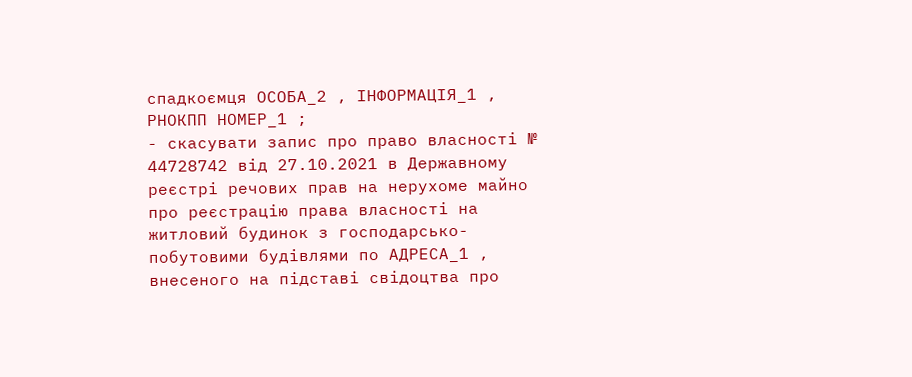спадкоємця ОСОБА_2 , ІНФОРМАЦІЯ_1 , РНОКПП НОМЕР_1 ;
- скасувати запис про право власності № 44728742 від 27.10.2021 в Державному реєстрі речових прав на нерухоме майно про реєстрацію права власності на житловий будинок з господарсько-побутовими будівлями по АДРЕСА_1 , внесеного на підставі свідоцтва про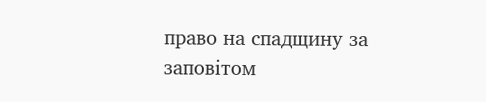право на спадщину за заповітом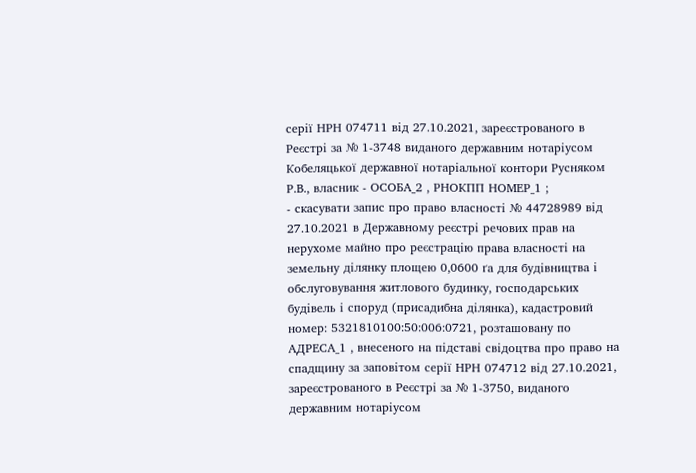серії НРН 074711 від 27.10.2021, зареєстрованого в Реєстрі за № 1-3748 виданого державним нотаріусом Кобеляцької державної нотаріальної контори Русняком Р.В., власник - ОСОБА_2 , РНОКПП НОМЕР_1 ;
- скасувати запис про право власності № 44728989 від 27.10.2021 в Державному реєстрі речових прав на нерухоме майно про реєстрацію права власності на земельну ділянку площею 0,0600 ґа для будівництва і обслуговування житлового будинку, господарських будівель і споруд (присадибна ділянка), кадастровий номер: 5321810100:50:006:0721, розташовану по АДРЕСА_1 , внесеного на підставі свідоцтва про право на спадщину за заповітом серії НРН 074712 від 27.10.2021, зареєстрованого в Реєстрі за № 1-3750, виданого державним нотаріусом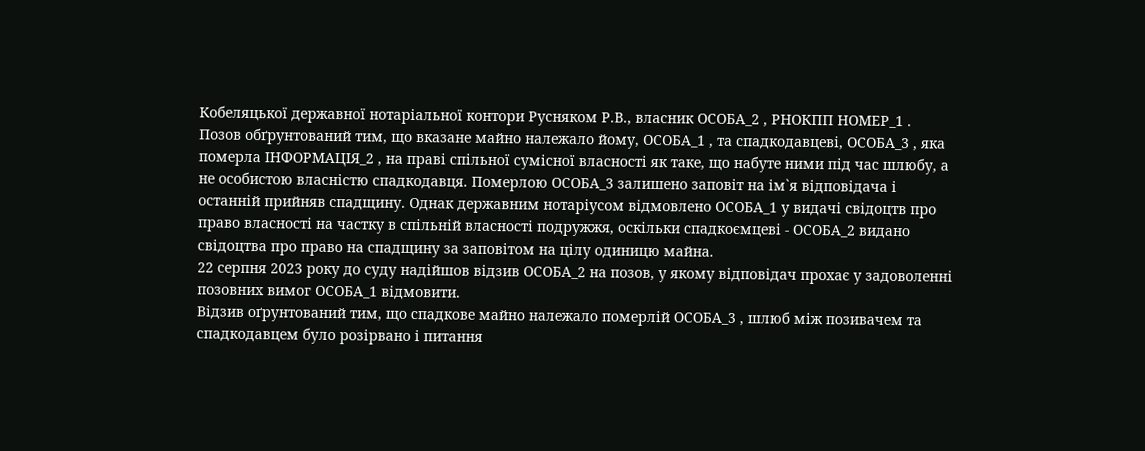Кобеляцької державної нотаріальної контори Русняком Р.В., власник ОСОБА_2 , РНОКПП НОМЕР_1 .
Позов обґрунтований тим, що вказане майно належало йому, ОСОБА_1 , та спадкодавцеві, ОСОБА_3 , яка померла ІНФОРМАЦІЯ_2 , на праві спільної сумісної власності як таке, що набуте ними під час шлюбу, а не особистою власністю спадкодавця. Померлою ОСОБА_3 залишено заповіт на ім`я відповідача і останній прийняв спадщину. Однак державним нотаріусом відмовлено ОСОБА_1 у видачі свідоцтв про право власності на частку в спільній власності подружжя, оскільки спадкоємцеві - ОСОБА_2 видано свідоцтва про право на спадщину за заповітом на цілу одиницю майна.
22 серпня 2023 року до суду надійшов відзив ОСОБА_2 на позов, у якому відповідач прохає у задоволенні позовних вимог ОСОБА_1 відмовити.
Відзив оґрунтований тим, що спадкове майно належало померлій ОСОБА_3 , шлюб між позивачем та спадкодавцем було розірвано і питання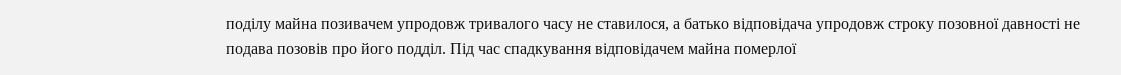поділу майна позивачем упродовж тривалого часу не ставилося, а батько відповідача упродовж строку позовної давності не подава позовів про його подділ. Під час спадкування відповідачем майна померлої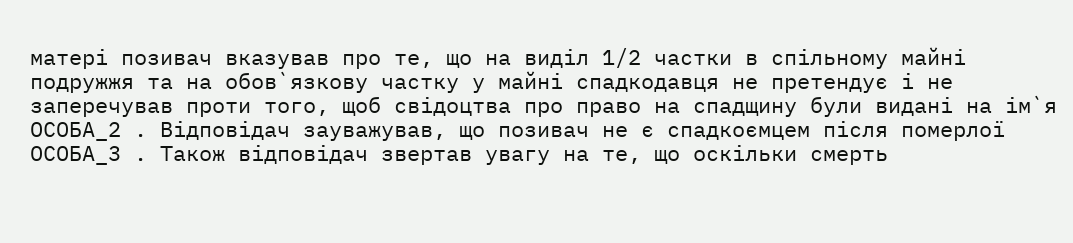матері позивач вказував про те, що на виділ 1/2 частки в спільному майні подружжя та на обов`язкову частку у майні спадкодавця не претендує і не заперечував проти того, щоб свідоцтва про право на спадщину були видані на ім`я ОСОБА_2 . Відповідач зауважував, що позивач не є спадкоємцем після померлої ОСОБА_3 . Також відповідач звертав увагу на те, що оскільки смерть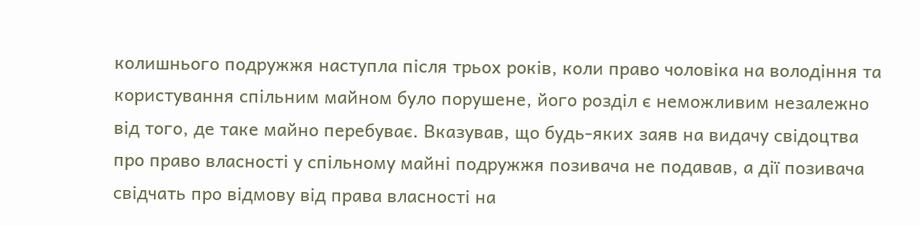колишнього подружжя наступла після трьох років, коли право чоловіка на володіння та користування спільним майном було порушене, його розділ є неможливим незалежно від того, де таке майно перебуває. Вказував, що будь-яких заяв на видачу свідоцтва про право власності у спільному майні подружжя позивача не подавав, а дії позивача свідчать про відмову від права власності на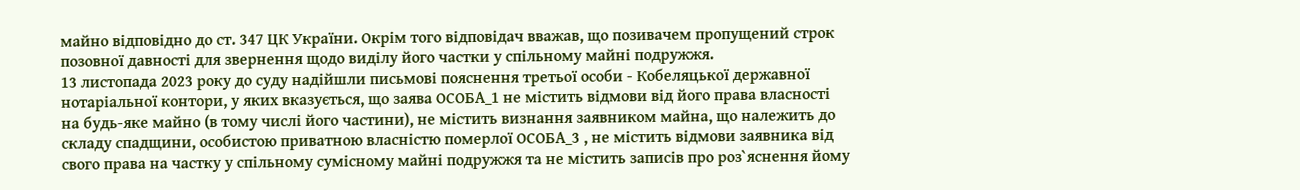майно відповідно до ст. 347 ЦК України. Окрім того відповідач вважав, що позивачем пропущений строк позовної давності для звернення щодо виділу його частки у спільному майні подружжя.
13 листопада 2023 року до суду надійшли письмові пояснення третьої особи - Кобеляцької державної нотаріальної контори, у яких вказується, що заява ОСОБА_1 не містить відмови від його права власності на будь-яке майно (в тому числі його частини), не містить визнання заявником майна, що належить до складу спадщини, особистою приватною власністю померлої ОСОБА_3 , не містить відмови заявника від свого права на частку у спільному сумісному майні подружжя та не містить записів про роз`яснення йому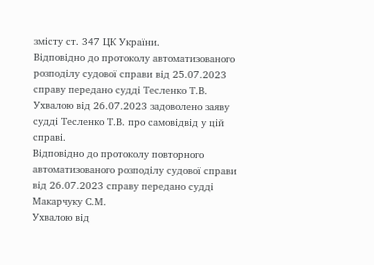змісту ст. 347 ЦК України.
Відповідно до протоколу автоматизованого розподілу судової справи від 25.07.2023 справу передано судді Тесленко Т.В.
Ухвалою від 26.07.2023 задоволено заяву судді Тесленко Т.В. про самовідвід у цій справі.
Відповідно до протоколу повторного автоматизованого розподілу судової справи від 26.07.2023 справу передано судді Макарчуку С.М.
Ухвалою від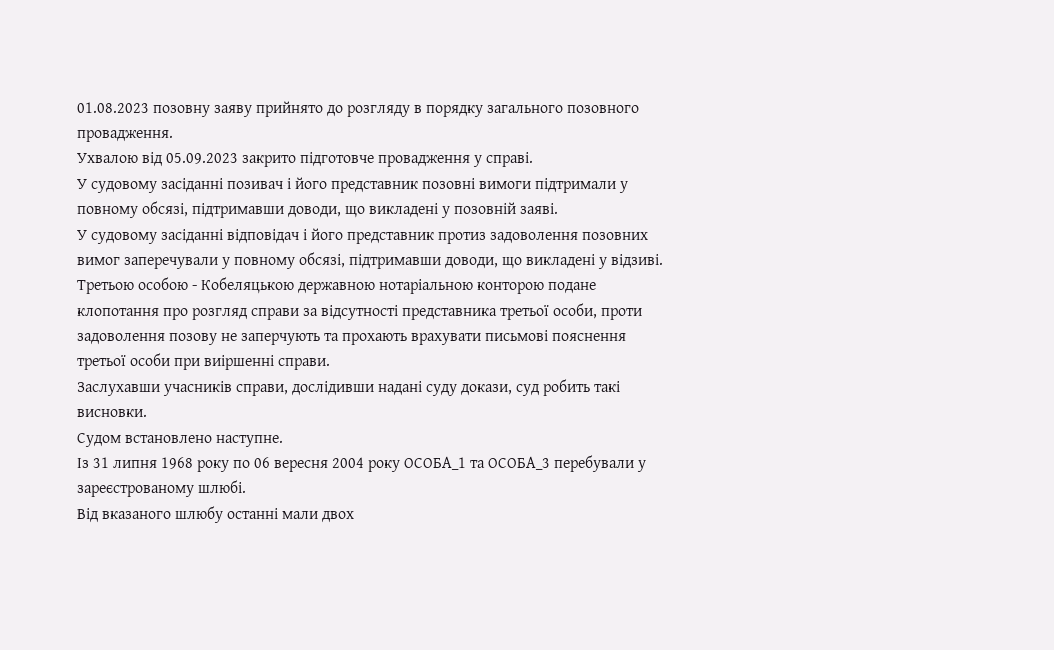01.08.2023 позовну заяву прийнято до розгляду в порядку загального позовного провадження.
Ухвалою від 05.09.2023 закрито підготовче провадження у справі.
У судовому засіданні позивач і його представник позовні вимоги підтримали у повному обсязі, підтримавши доводи, що викладені у позовній заяві.
У судовому засіданні відповідач і його представник протиз задоволення позовних вимог заперечували у повному обсязі, підтримавши доводи, що викладені у відзиві.
Третьою особою - Кобеляцькою державною нотаріальною конторою подане клопотання про розгляд справи за відсутності представника третьої особи, проти задоволення позову не заперчують та прохають врахувати письмові пояснення третьої особи при виіршенні справи.
Заслухавши учасників справи, дослідивши надані суду докази, суд робить такі висновки.
Судом встановлено наступне.
Із 31 липня 1968 року по 06 вересня 2004 року ОСОБА_1 та ОСОБА_3 перебували у зареєстрованому шлюбі.
Від вказаного шлюбу останні мали двох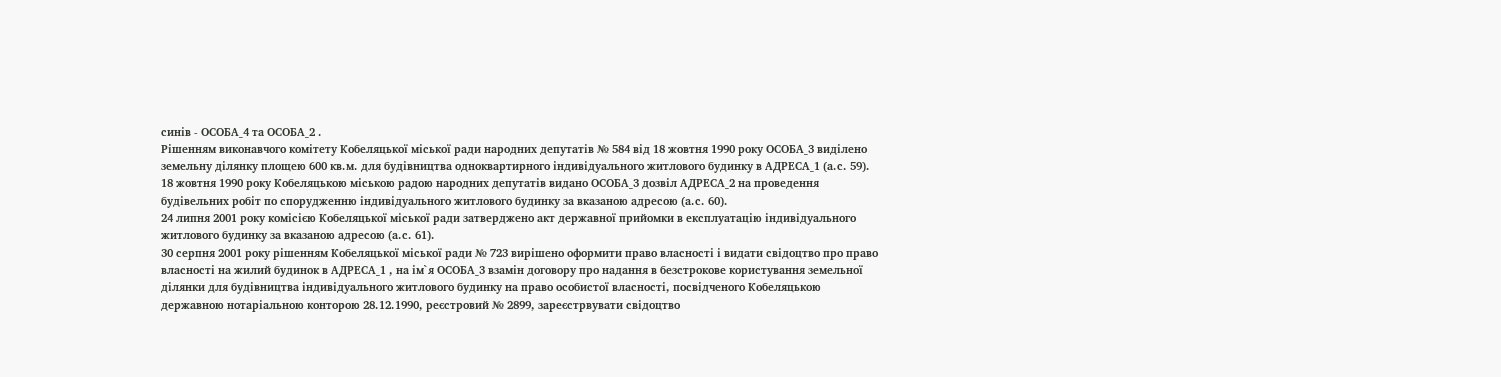синів - ОСОБА_4 та ОСОБА_2 .
Рішенням виконавчого комітету Кобеляцької міської ради народних депутатів № 584 від 18 жовтня 1990 року ОСОБА_3 виділено земельну ділянку площею 600 кв.м. для будівництва одноквартирного індивідуального житлового будинку в АДРЕСА_1 (а.с. 59).
18 жовтня 1990 року Кобеляцькою міською радою народних депутатів видано ОСОБА_3 дозвіл АДРЕСА_2 на проведення будівельних робіт по спорудженню індивідуального житлового будинку за вказаною адресою (а.с. 60).
24 липня 2001 року комісією Кобеляцької міської ради затверджено акт державної прийомки в експлуатацію індивідуального житлового будинку за вказаною адресою (а.с. 61).
30 серпня 2001 року рішенням Кобеляцької міської ради № 723 вирішено оформити право власності і видати свідоцтво про право власності на жилий будинок в АДРЕСА_1 , на ім`я ОСОБА_3 взамін договору про надання в безстрокове користування земельної ділянки для будівництва індивідуального житлового будинку на право особистої власності, посвідченого Кобеляцькою державною нотаріальною конторою 28.12.1990, реєстровий № 2899, зареєстрвувати свідоцтво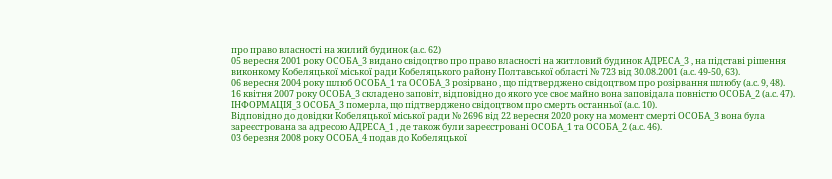про право власності на жилий будинок (а.с. 62)
05 вересня 2001 року ОСОБА_3 видано свідоцтво про право власності на житловий будинок АДРЕСА_3 , на підставі рішення виконкому Кобеляцької міської ради Кобеляцького району Полтавської області № 723 від 30.08.2001 (а.с. 49-50, 63).
06 вересня 2004 року шлюб ОСОБА_1 та ОСОБА_3 розірвано , що підтверджено свідоцтвом про розірвання шлюбу (а.с. 9, 48).
16 квітня 2007 року ОСОБА_3 складено заповіт, відповідно до якого усе своє майно вона заповідала повністю ОСОБА_2 (а.с. 47).
ІНФОРМАЦІЯ_3 ОСОБА_3 померла, що підтверджено свідоцтвом про смерть останньої (а.с. 10).
Відповідно до довідки Кобеляцької міської ради № 2696 від 22 вересня 2020 року на момент смерті ОСОБА_3 вона була зареєстрована за адресою АДРЕСА_1 , де також були зареєстровані ОСОБА_1 та ОСОБА_2 (а.с. 46).
03 березня 2008 року ОСОБА_4 подав до Кобеляцької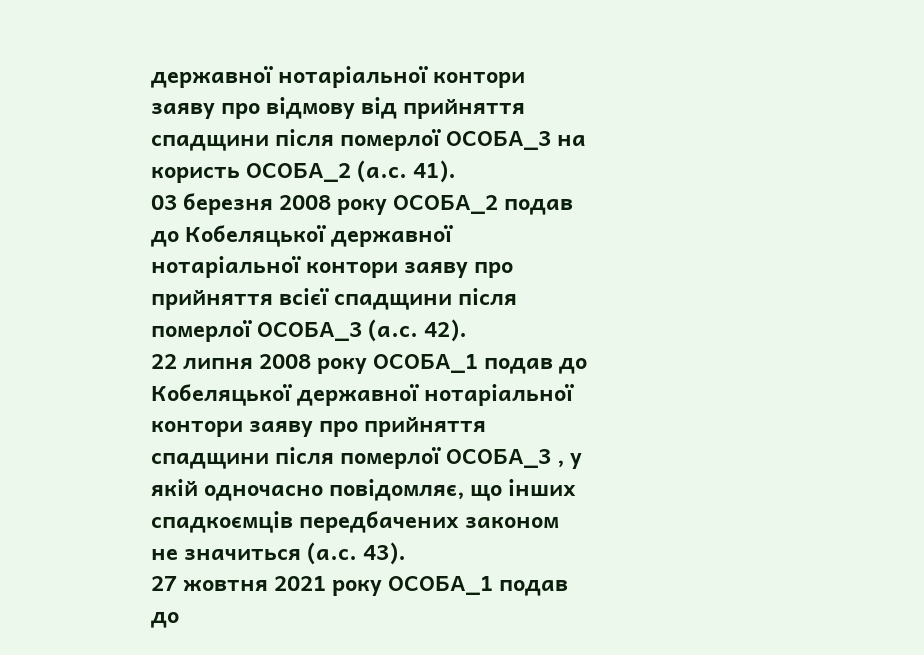державної нотаріальної контори заяву про відмову від прийняття спадщини після померлої ОСОБА_3 на користь ОСОБА_2 (а.с. 41).
03 березня 2008 року ОСОБА_2 подав до Кобеляцької державної нотаріальної контори заяву про прийняття всієї спадщини після померлої ОСОБА_3 (а.с. 42).
22 липня 2008 року ОСОБА_1 подав до Кобеляцької державної нотаріальної контори заяву про прийняття спадщини після померлої ОСОБА_3 , у якій одночасно повідомляє, що інших спадкоємців передбачених законом не значиться (а.с. 43).
27 жовтня 2021 року ОСОБА_1 подав до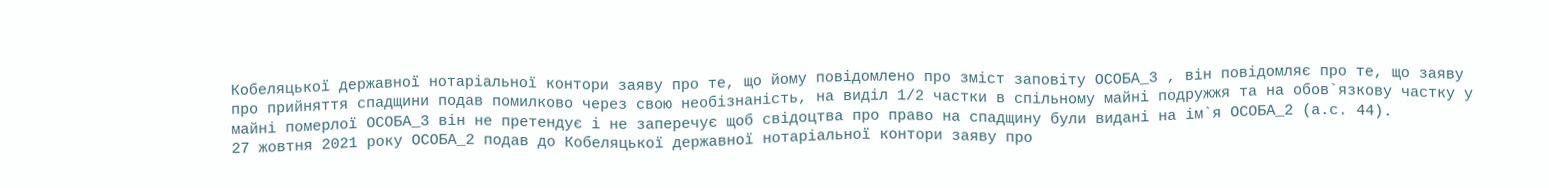Кобеляцької державної нотаріальної контори заяву про те, що йому повідомлено про зміст заповіту ОСОБА_3 , він повідомляє про те, що заяву про прийняття спадщини подав помилково через свою необізнаність, на виділ 1/2 частки в спільному майні подружжя та на обов`язкову частку у майні померлої ОСОБА_3 він не претендує і не заперечує щоб свідоцтва про право на спадщину були видані на ім`я ОСОБА_2 (а.с. 44).
27 жовтня 2021 року ОСОБА_2 подав до Кобеляцької державної нотаріальної контори заяву про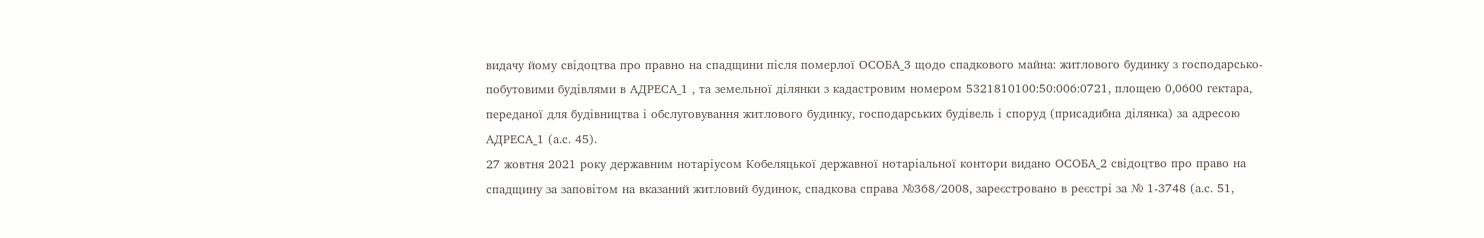видачу йому свідоцтва про правно на спадщини після померлої ОСОБА_3 щодо спадкового майна: житлового будинку з господарсько-побутовими будівлями в АДРЕСА_1 , та земельної ділянки з кадастровим номером 5321810100:50:006:0721, площею 0,0600 гектара, переданої для будівництва і обслуговування житлового будинку, господарських будівель і споруд (присадибна ділянка) за адресою АДРЕСА_1 (а.с. 45).
27 жовтня 2021 року державним нотаріусом Кобеляцької державної нотаріальної контори видано ОСОБА_2 свідоцтво про право на спадщину за заповітом на вказаний житловий будинок, спадкова справа №368/2008, зареєстровано в реєстрі за № 1-3748 (а.с. 51,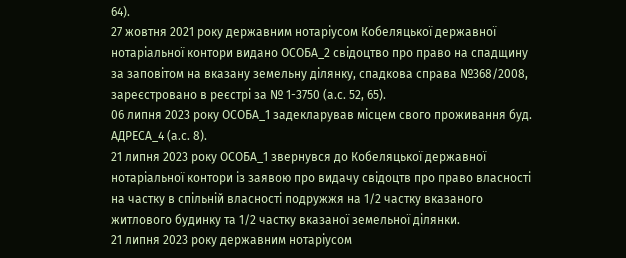64).
27 жовтня 2021 року державним нотаріусом Кобеляцької державної нотаріальної контори видано ОСОБА_2 свідоцтво про право на спадщину за заповітом на вказану земельну ділянку, спадкова справа №368/2008, зареєстровано в реєстрі за № 1-3750 (а.с. 52, 65).
06 липня 2023 року ОСОБА_1 задекларував місцем свого проживання буд. АДРЕСА_4 (а.с. 8).
21 липня 2023 року ОСОБА_1 звернувся до Кобеляцької державної нотаріальної контори із заявою про видачу свідоцтв про право власності на частку в спільній власності подружжя на 1/2 частку вказаного житлового будинку та 1/2 частку вказаної земельної ділянки.
21 липня 2023 року державним нотаріусом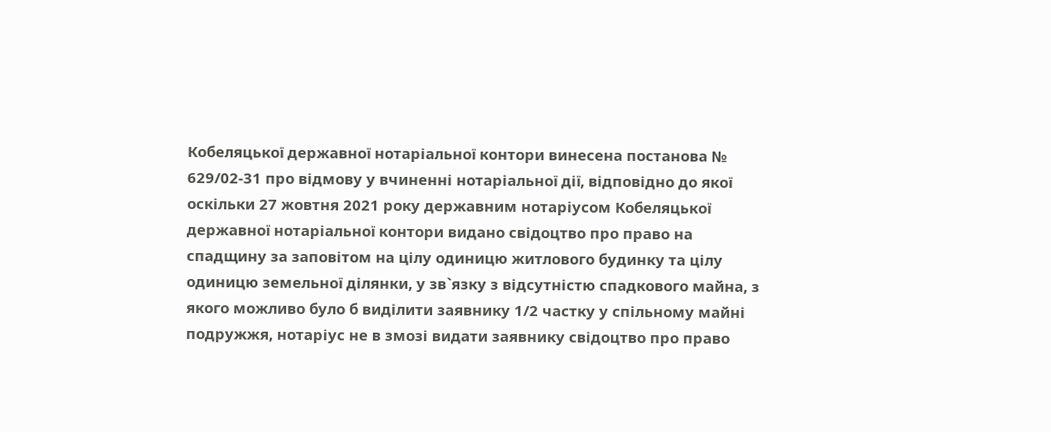Кобеляцької державної нотаріальної контори винесена постанова № 629/02-31 про відмову у вчиненні нотаріальної дії, відповідно до якої оскільки 27 жовтня 2021 року державним нотаріусом Кобеляцької державної нотаріальної контори видано свідоцтво про право на спадщину за заповітом на цілу одиницю житлового будинку та цілу одиницю земельної ділянки, у зв`язку з відсутністю спадкового майна, з якого можливо було б виділити заявнику 1/2 частку у спільному майні подружжя, нотаріус не в змозі видати заявнику свідоцтво про право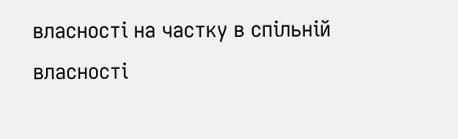власності на частку в спільній власності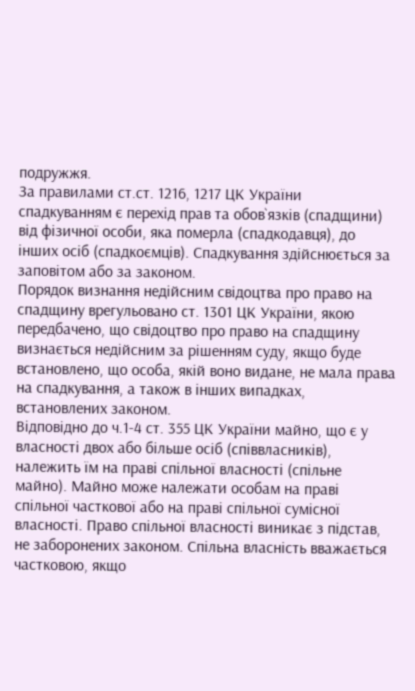подружжя.
За правилами ст.ст. 1216, 1217 ЦК України спадкуванням є перехід прав та обов`язків (спадщини) від фізичної особи, яка померла (спадкодавця), до інших осіб (спадкоємців). Спадкування здійснюється за заповітом або за законом.
Порядок визнання недійсним свідоцтва про право на спадщину врегульовано ст. 1301 ЦК України, якою передбачено, що свідоцтво про право на спадщину визнається недійсним за рішенням суду, якщо буде встановлено, що особа, якій воно видане, не мала права на спадкування, а також в інших випадках, встановлених законом.
Відповідно до ч.1-4 ст. 355 ЦК України майно, що є у власності двох або більше осіб (співвласників), належить їм на праві спільної власності (спільне майно). Майно може належати особам на праві спільної часткової або на праві спільної сумісної власності. Право спільної власності виникає з підстав, не заборонених законом. Спільна власність вважається частковою, якщо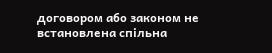договором або законом не встановлена спільна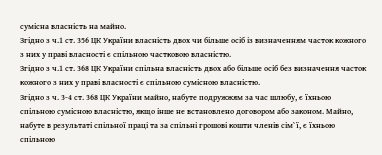сумісна власність на майно.
Згідно з ч.1 ст. 356 ЦК України власність двох чи більше осіб із визначенням часток кожного з них у праві власності є спільною частковою власністю.
Згідно з ч.1 ст. 368 ЦК України спільна власність двох або більше осіб без визначення часток кожного з них у праві власності є спільною сумісною власністю.
Згідно з ч. 3-4 ст. 368 ЦК України майно, набуте подружжям за час шлюбу, є їхньою спільною сумісною власністю, якщо інше не встановлено договором або законом. Майно, набуте в результаті спільної праці та за спільні грошові кошти членів сім`ї, є їхньою спільною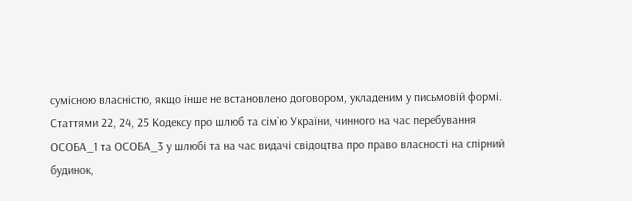сумісною власністю, якщо інше не встановлено договором, укладеним у письмовій формі.
Статтями 22, 24, 25 Кодексу про шлюб та сім`ю України, чинного на час перебування ОСОБА_1 та ОСОБА_3 у шлюбі та на час видачі свідоцтва про право власності на спірний будинок,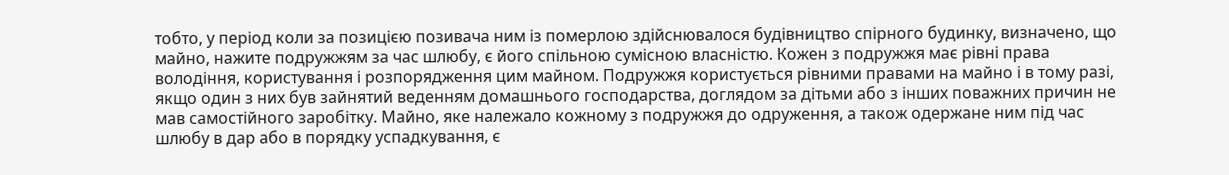тобто, у період коли за позицією позивача ним із померлою здійснювалося будівництво спірного будинку, визначено, що майно, нажите подружжям за час шлюбу, є його спільною сумісною власністю. Кожен з подружжя має рівні права володіння, користування і розпорядження цим майном. Подружжя користується рівними правами на майно і в тому разі, якщо один з них був зайнятий веденням домашнього господарства, доглядом за дітьми або з інших поважних причин не мав самостійного заробітку. Майно, яке належало кожному з подружжя до одруження, а також одержане ним під час шлюбу в дар або в порядку успадкування, є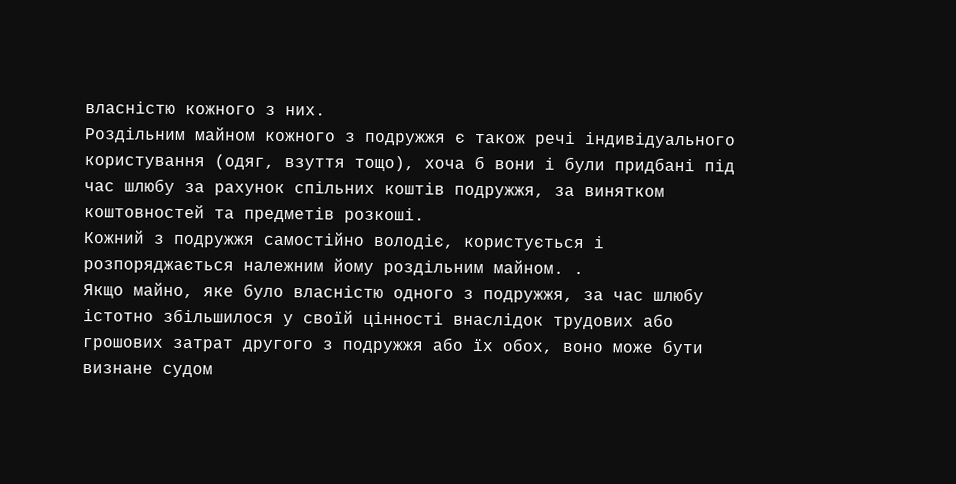власністю кожного з них.
Роздільним майном кожного з подружжя є також речі індивідуального користування (одяг, взуття тощо), хоча б вони і були придбані під час шлюбу за рахунок спільних коштів подружжя, за винятком коштовностей та предметів розкоші.
Кожний з подружжя самостійно володіє, користується і розпоряджається належним йому роздільним майном. .
Якщо майно, яке було власністю одного з подружжя, за час шлюбу істотно збільшилося у своїй цінності внаслідок трудових або грошових затрат другого з подружжя або їх обох, воно може бути визнане судом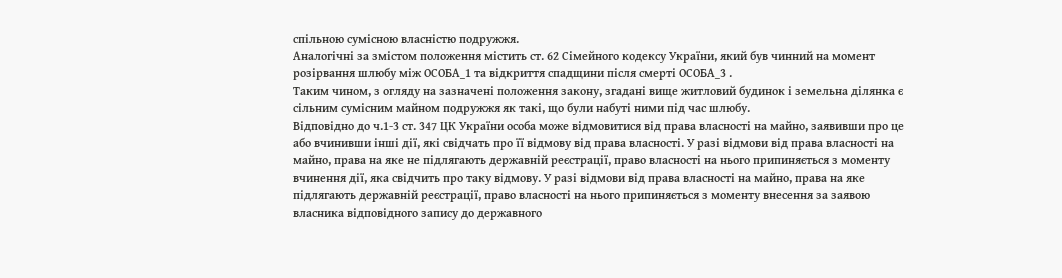спільною сумісною власністю подружжя.
Аналогічні за змістом положення містить ст. 62 Сімейного кодексу України, який був чинний на момент розірвання шлюбу між ОСОБА_1 та відкриття спадщини після смерті ОСОБА_3 .
Таким чином, з огляду на зазначені положення закону, згадані вище житловий будинок і земельна ділянка є сільним сумісним майном подружжя як такі, що були набуті ними під час шлюбу.
Відповідно до ч.1-3 ст. 347 ЦК України особа може відмовитися від права власності на майно, заявивши про це або вчинивши інші дії, які свідчать про її відмову від права власності. У разі відмови від права власності на майно, права на яке не підлягають державній реєстрації, право власності на нього припиняється з моменту вчинення дії, яка свідчить про таку відмову. У разі відмови від права власності на майно, права на яке підлягають державній реєстрації, право власності на нього припиняється з моменту внесення за заявою власника відповідного запису до державного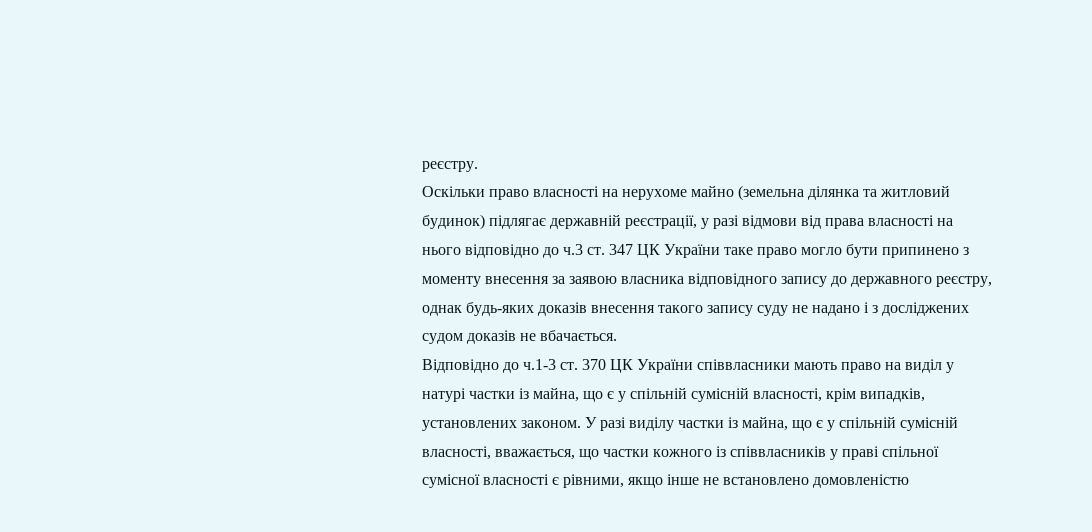реєстру.
Оскільки право власності на нерухоме майно (земельна ділянка та житловий будинок) підлягає державній реєстрації, у разі відмови від права власності на нього відповідно до ч.3 ст. 347 ЦК України таке право могло бути припинено з моменту внесення за заявою власника відповідного запису до державного реєстру, однак будь-яких доказів внесення такого запису суду не надано і з досліджених судом доказів не вбачається.
Відповідно до ч.1-3 ст. 370 ЦК України співвласники мають право на виділ у натурі частки із майна, що є у спільній сумісній власності, крім випадків, установлених законом. У разі виділу частки із майна, що є у спільній сумісній власності, вважається, що частки кожного із співвласників у праві спільної сумісної власності є рівними, якщо інше не встановлено домовленістю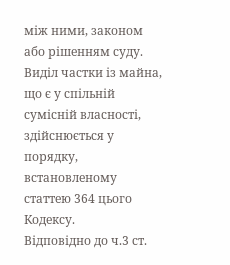між ними, законом або рішенням суду. Виділ частки із майна, що є у спільній сумісній власності, здійснюється у порядку, встановленому статтею 364 цього Кодексу.
Відповідно до ч.3 ст.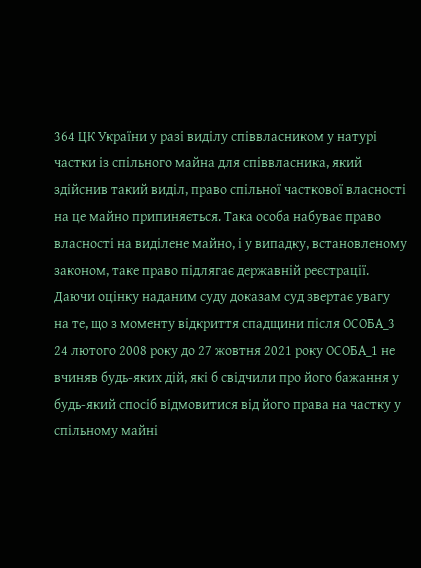364 ЦК України у разі виділу співвласником у натурі частки із спільного майна для співвласника, який здійснив такий виділ, право спільної часткової власності на це майно припиняється. Така особа набуває право власності на виділене майно, і у випадку, встановленому законом, таке право підлягає державній реєстрації.
Даючи оцінку наданим суду доказам суд звертає увагу на те, що з моменту відкриття спадщини після ОСОБА_3 24 лютого 2008 року до 27 жовтня 2021 року ОСОБА_1 не вчиняв будь-яких дій, які б свідчили про його бажання у будь-який спосіб відмовитися від його права на частку у спільному майні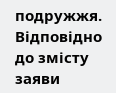подружжя.
Відповідно до змісту заяви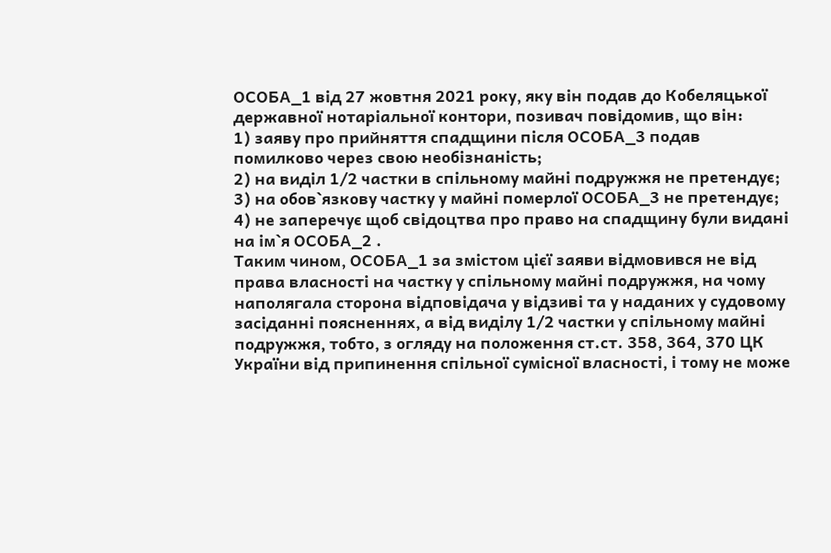ОСОБА_1 від 27 жовтня 2021 року, яку він подав до Кобеляцької державної нотаріальної контори, позивач повідомив, що він:
1) заяву про прийняття спадщини після ОСОБА_3 подав помилково через свою необізнаність;
2) на виділ 1/2 частки в спільному майні подружжя не претендує;
3) на обов`язкову частку у майні померлої ОСОБА_3 не претендує;
4) не заперечує щоб свідоцтва про право на спадщину були видані на ім`я ОСОБА_2 .
Таким чином, ОСОБА_1 за змістом цієї заяви відмовився не від права власності на частку у спільному майні подружжя, на чому наполягала сторона відповідача у відзиві та у наданих у судовому засіданні поясненнях, а від виділу 1/2 частки у спільному майні подружжя, тобто, з огляду на положення ст.ст. 358, 364, 370 ЦК України від припинення спільної сумісної власності, і тому не може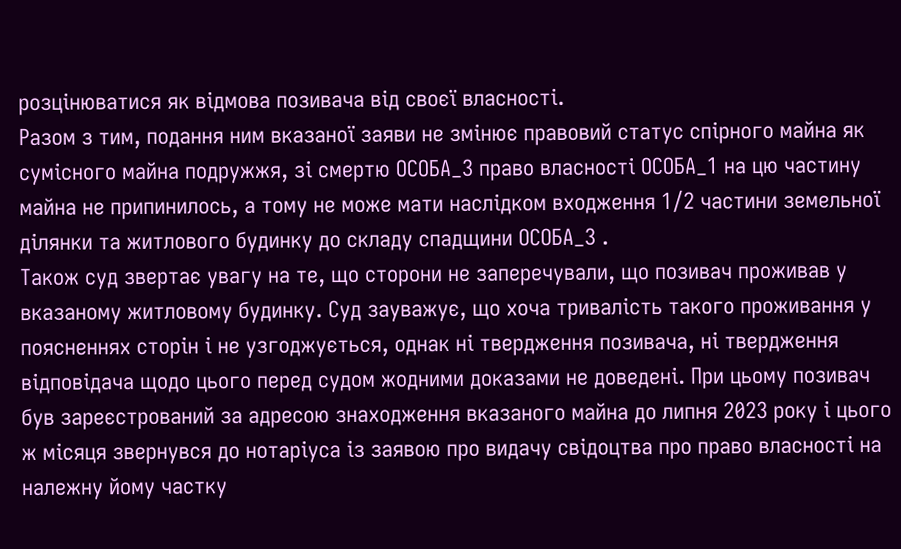розцінюватися як відмова позивача від своєї власності.
Разом з тим, подання ним вказаної заяви не змінює правовий статус спірного майна як сумісного майна подружжя, зі смертю ОСОБА_3 право власності ОСОБА_1 на цю частину майна не припинилось, а тому не може мати наслідком входження 1/2 частини земельної ділянки та житлового будинку до складу спадщини ОСОБА_3 .
Також суд звертає увагу на те, що сторони не заперечували, що позивач проживав у вказаному житловому будинку. Суд зауважує, що хоча тривалість такого проживання у поясненнях сторін і не узгоджується, однак ні твердження позивача, ні твердження відповідача щодо цього перед судом жодними доказами не доведені. При цьому позивач був зареєстрований за адресою знаходження вказаного майна до липня 2023 року і цього ж місяця звернувся до нотаріуса із заявою про видачу свідоцтва про право власності на належну йому частку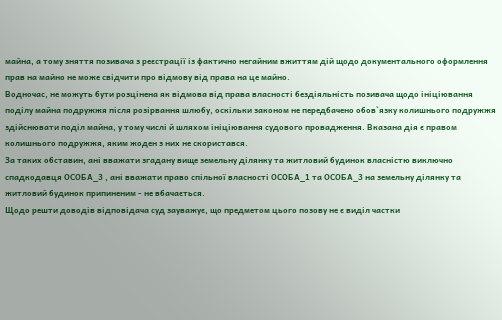майна, а тому зняття позивача з реєстрації із фактично негайним вжиттям дій щодо документального оформлення прав на майно не може свідчити про відмову від права на це майно.
Водночас, не можуть бути розцінена як відмова від права власності бездіяльність позивача щодо ініціювання поділу майна подружжя після розірвання шлюбу, оскільки законом не передбачено обов`язку колишнього подружжя здійснювати поділ майна, у тому числі й шляхом ініціювання судового провадження. Вказана дія є правом колишнього подружжя, яким жоден з них не скористався.
За таких обставин, ані вважати згадану вище земельну ділянку та житловий будинок власністю виключно спадкодавця ОСОБА_3 , ані вважати право спільної власності ОСОБА_1 та ОСОБА_3 на земельну ділянку та житловий будинок припиненим - не вбачається.
Щодо решти доводів відповідача суд зауважує, що предметом цього позову не є виділ частки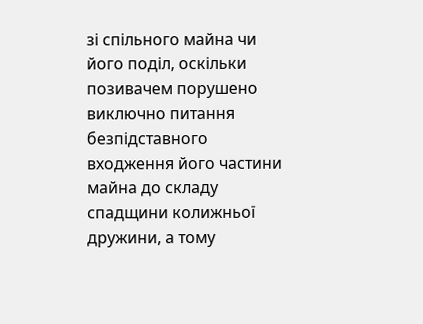зі спільного майна чи його поділ, оскільки позивачем порушено виключно питання безпідставного входження його частини майна до складу спадщини колижньої дружини, а тому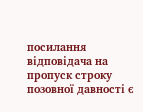посилання відповідача на пропуск строку позовної давності є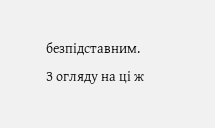безпідставним. З огляду на ці ж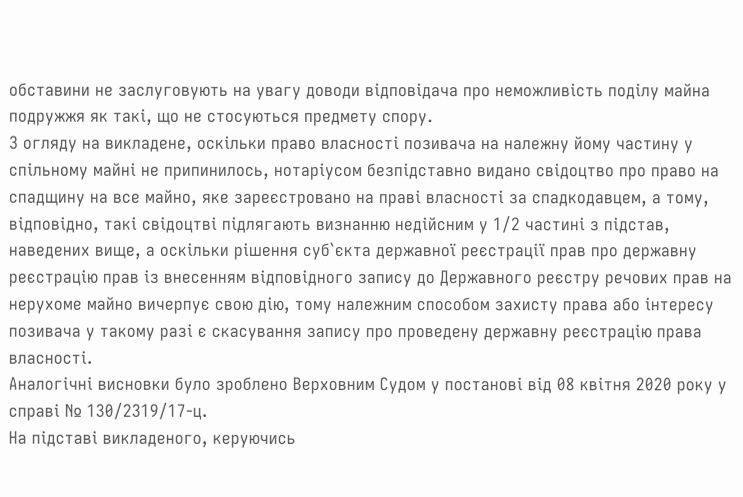обставини не заслуговують на увагу доводи відповідача про неможливість поділу майна подружжя як такі, що не стосуються предмету спору.
З огляду на викладене, оскільки право власності позивача на належну йому частину у спільному майні не припинилось, нотаріусом безпідставно видано свідоцтво про право на спадщину на все майно, яке зареєстровано на праві власності за спадкодавцем, а тому, відповідно, такі свідоцтві підлягають визнанню недійсним у 1/2 частині з підстав, наведених вище, а оскільки рішення суб`єкта державної реєстрації прав про державну реєстрацію прав із внесенням відповідного запису до Державного реєстру речових прав на нерухоме майно вичерпує свою дію, тому належним способом захисту права або інтересу позивача у такому разі є скасування запису про проведену державну реєстрацію права власності.
Аналогічні висновки було зроблено Верховним Судом у постанові від 08 квітня 2020 року у справі № 130/2319/17-ц.
На підставі викладеного, керуючись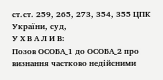ст.ст. 259, 265, 273, 354, 355 ЦПК України, суд,
У Х В А Л И В:
Позов ОСОБА_1 до ОСОБА_2 про визнання частково недійсними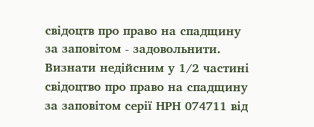свідоцтв про право на спадщину за заповітом - задовольнити.
Визнати недійсним у 1/2 частині свідоцтво про право на спадщину за заповітом серії НРН 074711 від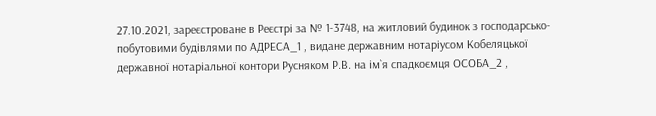27.10.2021, зареєстроване в Реєстрі за № 1-3748, на житловий будинок з господарсько-побутовими будівлями по АДРЕСА_1 , видане державним нотаріусом Кобеляцької державної нотаріальної контори Русняком Р.В. на ім`я спадкоємця ОСОБА_2 ,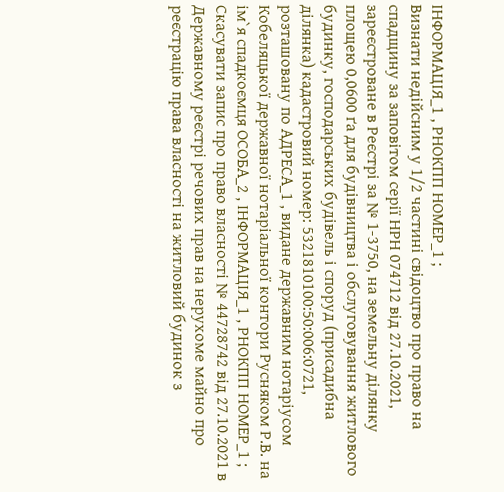ІНФОРМАЦІЯ_1 , РНОКПП НОМЕР_1 ;
Визнати недійсним у 1/2 частині свідоцтво про право на спадщину за заповітом серії НРН 074712 від 27.10.2021, зареєстроване в Реєстрі за № 1-3750, на земельну ділянку площею 0,0600 ґа для будівництва і обслуговування житлового будинку, господарських будівель і споруд (присадибна ділянка) кадастровий номер: 5321810100:50:006:0721, розташовану по АДРЕСА_1 , видане державним нотаріусом Кобеляцької державної нотаріальної контори Русняком Р.В. на ім`я спадкоємця ОСОБА_2 , ІНФОРМАЦІЯ_1 , РНОКПП НОМЕР_1 ;
Скасувати запис про право власності № 44728742 від 27.10.2021 в Державному реєстрі речових прав на нерухоме майно про реєстрацію права власності на житловий будинок з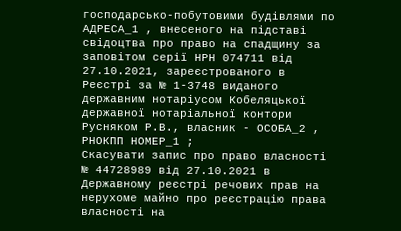господарсько-побутовими будівлями по АДРЕСА_1 , внесеного на підставі свідоцтва про право на спадщину за заповітом серії НРН 074711 від 27.10.2021, зареєстрованого в Реєстрі за № 1-3748 виданого державним нотаріусом Кобеляцької державної нотаріальної контори Русняком Р.В., власник - ОСОБА_2 , РНОКПП НОМЕР_1 ;
Скасувати запис про право власності № 44728989 від 27.10.2021 в Державному реєстрі речових прав на нерухоме майно про реєстрацію права власності на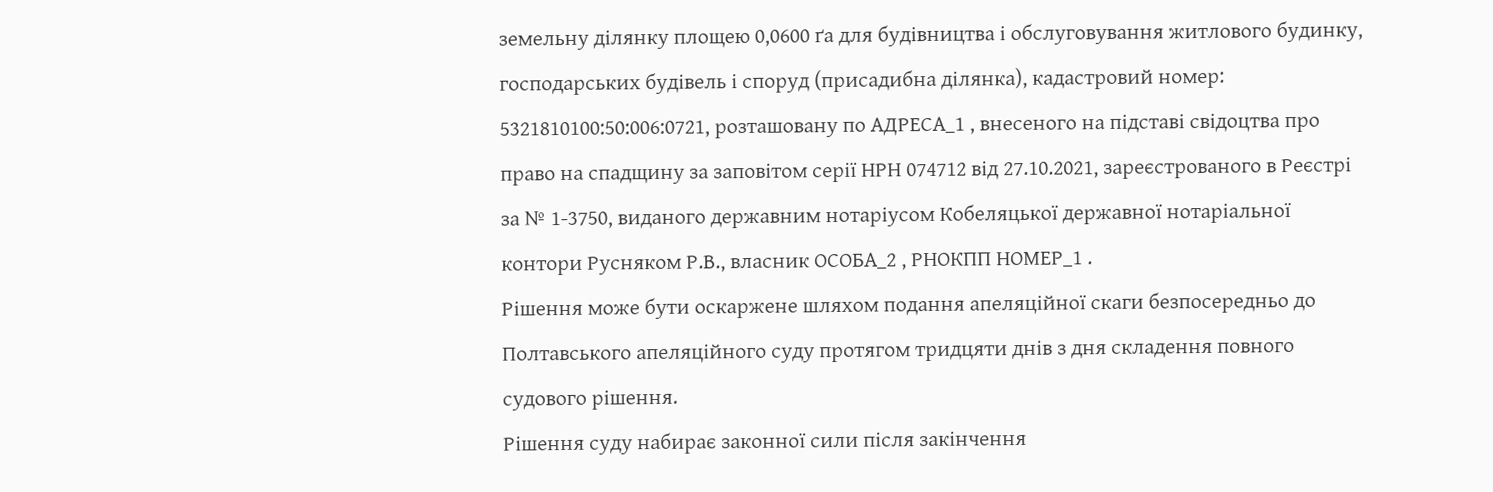земельну ділянку площею 0,0600 ґа для будівництва і обслуговування житлового будинку, господарських будівель і споруд (присадибна ділянка), кадастровий номер: 5321810100:50:006:0721, розташовану по АДРЕСА_1 , внесеного на підставі свідоцтва про право на спадщину за заповітом серії НРН 074712 від 27.10.2021, зареєстрованого в Реєстрі за № 1-3750, виданого державним нотаріусом Кобеляцької державної нотаріальної контори Русняком Р.В., власник ОСОБА_2 , РНОКПП НОМЕР_1 .
Рішення може бути оскаржене шляхом подання апеляційної скаги безпосередньо до Полтавського апеляційного суду протягом тридцяти днів з дня складення повного судового рішення.
Рішення суду набирає законної сили після закінчення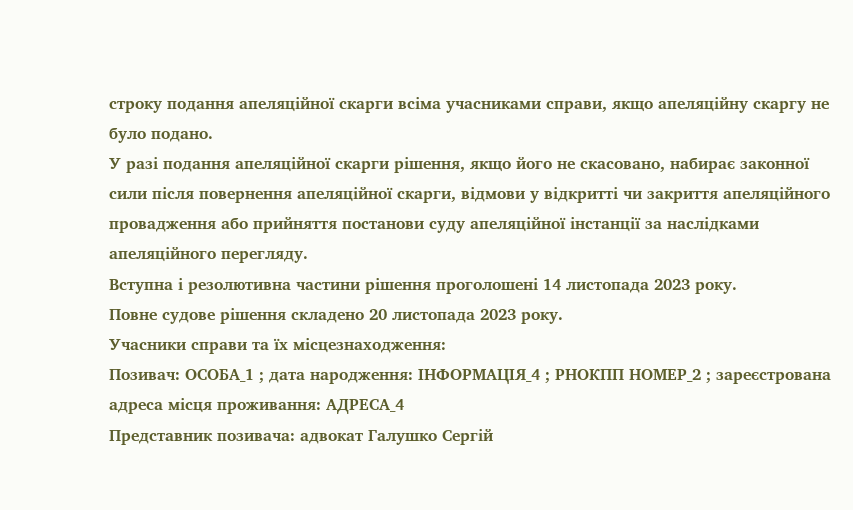строку подання апеляційної скарги всіма учасниками справи, якщо апеляційну скаргу не було подано.
У разі подання апеляційної скарги рішення, якщо його не скасовано, набирає законної сили після повернення апеляційної скарги, відмови у відкритті чи закриття апеляційного провадження або прийняття постанови суду апеляційної інстанції за наслідками апеляційного перегляду.
Вступна і резолютивна частини рішення проголошені 14 листопада 2023 року.
Повне судове рішення складено 20 листопада 2023 року.
Учасники справи та їх місцезнаходження:
Позивач: ОСОБА_1 ; дата народження: ІНФОРМАЦІЯ_4 ; РНОКПП НОМЕР_2 ; зареєстрована адреса місця проживання: АДРЕСА_4
Представник позивача: адвокат Галушко Сергій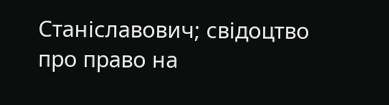Станіславович; свідоцтво про право на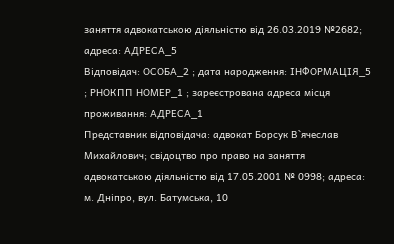заняття адвокатською діяльністю від 26.03.2019 №2682; адреса: АДРЕСА_5
Відповідач: ОСОБА_2 ; дата народження: ІНФОРМАЦІЯ_5 ; РНОКПП НОМЕР_1 ; зареєстрована адреса місця проживання: АДРЕСА_1
Представник відповідача: адвокат Борсук В`ячеслав Михайлович; свідоцтво про право на заняття адвокатською діяльністю від 17.05.2001 № 0998; адреса: м. Дніпро, вул. Батумська, 10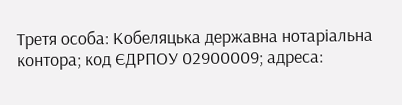Третя особа: Кобеляцька державна нотаріальна контора; код ЄДРПОУ 02900009; адреса: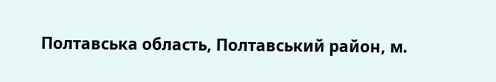Полтавська область, Полтавський район, м.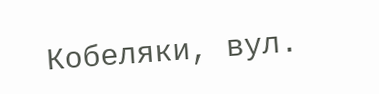Кобеляки, вул.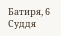Батиря, 6
Суддя